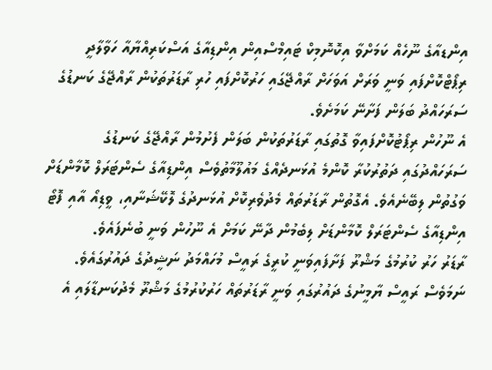އިންޑއާގެ ނޫހެއް ކަމަށްވާ އިކޮނޮމިކް ޓައިމްސްއިން އިންޑިއާގެ އަސްކަރިއްޔާއާ ހަވާލާދީ ރިޕޯޓްކޮށްފައި ވަނީ ވަރަށް އަވަހަށް ރާއްޖޭގައި ހަރުކޮށްފައި ހުރި ރާޑަރުތަކުން ރާއްޖޭގެ ކަނޑުގެ ސަރަހައްދު ބަލަން ފަށާނޭ ކަމަށެވެ.
އެ ނޫހުން ރިޕޯޓުކޮށްފައިވާ ގޮތުގައި ރާޑަރުތަކުން ބަލަން ފެށުމުން ރާއްޖޭގެ ކަނޑުގެ ސަރަހައްދުގައި ދަތުރުކުރާ ކޮންމެ އުޅަނދެއްގެ މައުލޫމާތުވެސް އިންޑިއާގެ ސެންޓަރަލް ކޮމާންޑަށް ވަގުތުން ލިބޭނެއެވެ. އެގޮތުން ރާޑަރުތައް މެދުވެރިކޮށް އުޅަނދުގެ ލޮކޭޝަނާއި، ވީޑިއޯ އާއި ފޮޓޯ އިންޑިއާގެ ސެންޓަރަލް ކޮމާންޑަށް ލިބެމުން ދާނޭ ކަމަށް އެ ނޫހުން ވަނީ ބުނެފައެވެ.
ރާޑަރު ހަރު ކުރުމުގެ މަޝްރޫ ފަށާފައިވަނީ ކުރީގެ ރައީސް މުހައްމަދު ނަޝީދުގެ ދައުރުގައެވެ. ނަމަވެސް ރައީސް ޔާމީނުގެ ދައުރުގައި ވަނީ ރާޑަރުތައް ހަރުކުރުމުގެ މަޝްރޫ މެދުކަނޑާލައި އެ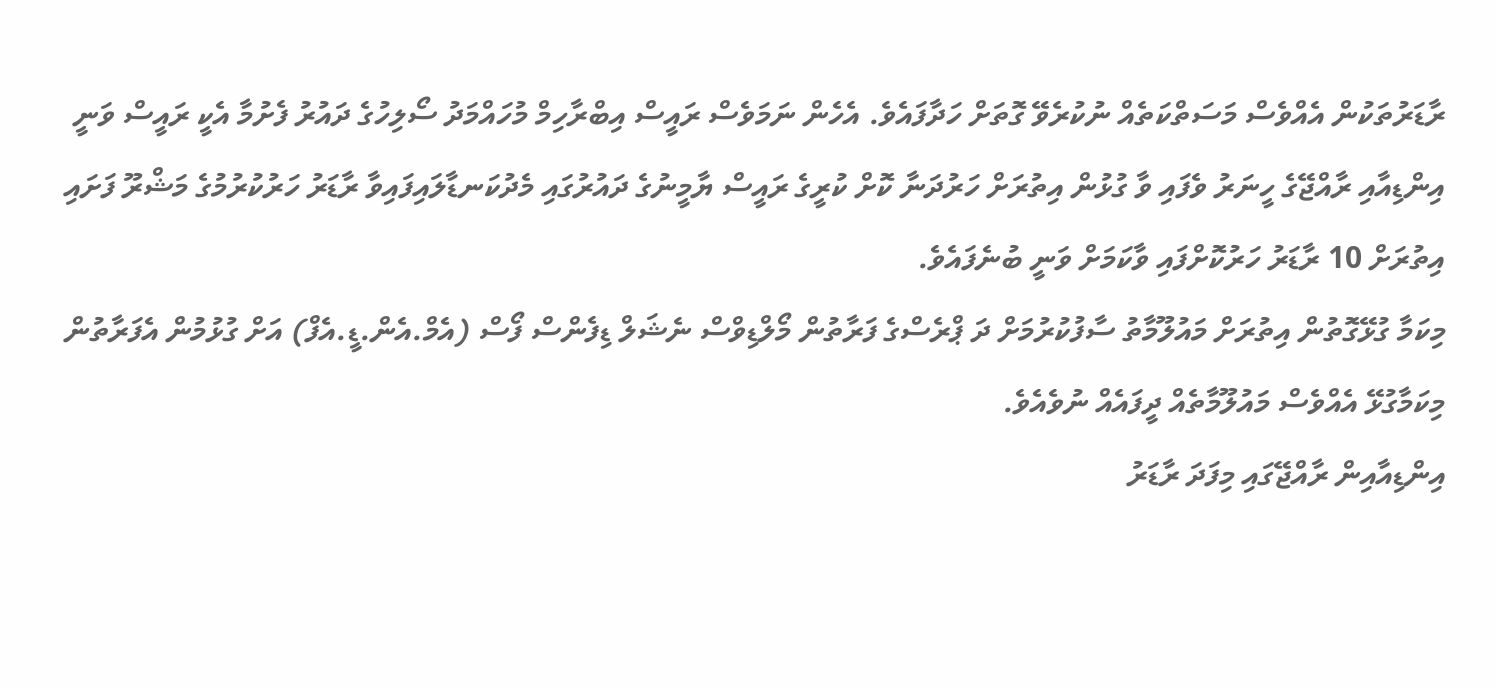ރާޑަރުތަކުން އެއްވެސް މަސަތްކަތެއް ނުކުރެވޭ ގޮތަށް ހަދާފައެވެ. އެހެން ނަމަވެސް ރައީސް އިބްރާހިމް މުހައްމަދު ސޯލިހުގެ ދައުރު ފެށުމާ އެކީ ރައީސް ވަނީ އިންޑިއާއި ރާއްޖޭގެ ހީނަރު ވެފައި ވާ ގުޅުން އިތުރަށް ހަރުދަނާ ކޮށް ކުރީގެ ރައީސް ޔާމީނުގެ ދައުރުގައި މެދުކަނޑާލައިފައިވާ ރާޑަރު ހަރުކުރުމުގެ މަޝްރޫ ފަށައި އިތުރަށް 10 ރާޑަރު ހަރުކޮށްފައި ވާކަމަށް ވަނީ ބުނެފައެވެ.
މިކަމާ ގުޅޭގޮތުން އިތުރަށް މައުލޫމާތު ސާފުކުރުމަށް ދަ ޕްރެސްގެ ފަރާތުން މޯލްޑިވްސް ނެޝަލް ޑިފެންސް ފޯސް (އެމް.އެން.ޑީ.އެފް) އަށް ގުޅުމުން އެފަރާތުން މިކަމާގުޅޭ އެއްވެސް މައުލޫމާތެއް ދީފައެއް ނުވެއެވެ.
އިންޑިއާއިން ރާއްޖޭގައި މިފަދަ ރާޑަރު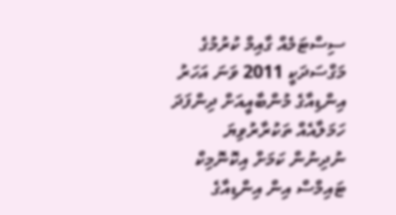ސިސްޓަމެއް ގާއިމް ކުރުމުގެ މަގްސަދަކީ 2011 ވަނަ އަހަރު އިންޑިއާގެ މުންބާއީއަށް ދިންފަދަ ހަމަލާއެއް ތަކުރާރުވިޔަ ނުދިނުން ކަމަށް އިކޮނޮމިކް ޓައިމްސް އިން އިންޑިއާގެ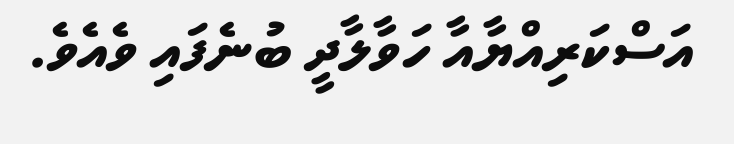އަސްކަރިއްޔާއާ ހަވާލާދީ ބުނެފައި ވެއެވެ.